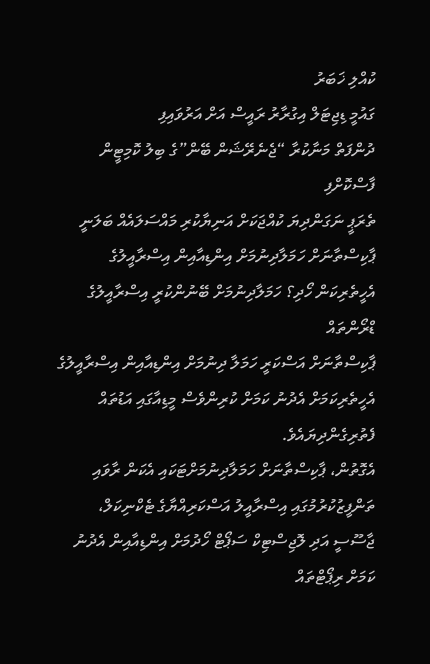ކުއްލި ޚަބަރު
ގައުމީ ޑިޖިޓަލް އިގުރާރު ރައީސް އަށް އަރުވައިފި
ދުންފަތް މަނާކުރާ “ޖެނެރޭޝަން ބޭން”ގެ ބިލު ކޮމިޓީން ފާސްކޮށްފި
ތެރަޕީ ނަގަންދިޔަ ކުއްޖަކަށް އަނިޔާކުރި މައްސަލައެއް ބަލަނީ
ޕާކިސްތާނަށް ހަމަލާދިނުމަށް އިންޑިއާއިން އިސްރާއީލުގެ އެހީތެރިކަން ހޯދި؟ ހަމަލާދިނުމަށް ބޭނުންކުރީ އިސްރާއީލުގެ ޑްރޯންތައް
ޕާކިސްތާނަށް އަސްކަރީ ހަމަލާ ދިނުމަށް އިންޑިއާއިން އިސްރާއީލުގެ އެހީތެރިކަމަށް އެދުނު ކަމަށް ކުރިންވެސް މީޑިއާގައި އަޑުތައް ފެތުރިގެންދިޔައެވެ.
އެގޮތުން، ޕާކިސްތާނަށް ހަމަލާދިނުމަށްޓަކައި އެކަން ރާވައި ތަންފީޒުކުރުމުގައި އިސްރާއީލު އަސްކަރިއްޔާގެ ޓެކްނިކަލް، ޖާސޫސީ އަދި ލޮޖިސްޓިކް ސަޕޯޓް ހޯދުމަށް އިންޑިއާއިން އެދުނު ކަމަށް ރިޕޯޓްތައް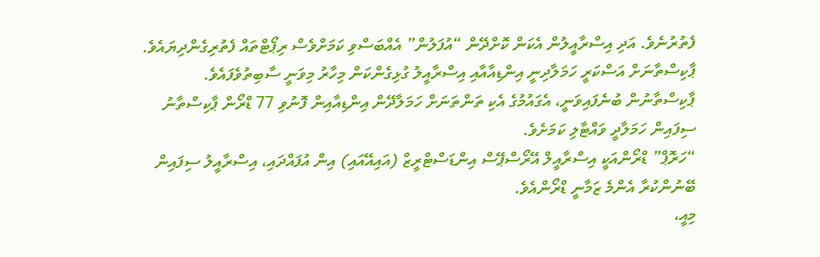ފެތުރުނެވެ. އަދި އިސްރާއީލުން އެކަން ކޮށްދޭން “އުފަލުން” އެއްބަސްވި ކަމަށްވެސް ރިޕޯޓްތައް ފެތުރިގެންދިޔައެވެ.
ޕާކިސްތާނަށް އަސްކަރީ ހަމަލާދިނީ އިންޑިއާއާއި އިސްރާއީލު ގުޅިގެންކަން މިހާރު މިވަނީ ސާބިތުވެފައެވެ.
ޕާކިސްތާނުން ބުނެފައިވަނީ، އެގައުމުގެ އެކި ތަންތަނަށް ހަމަލާދޭން އިންޑިއާއިން ފޮނުވި 77 ޑްރޯން ޕާކިސްތާނު ސިފައިން ހަމަލާދީ ވައްޓާލި ކަމަށެވެ.
“ހަރޮޕް” ޑްރޯންއަކީ އިސްރާއީލް އޭރޯސްޕޭސް އިންޑަސްޓްރީޒް (އައިއޭއައި) އިން އުފައްދައި، އިސްރާއީލު ސިފައިން ބޭނުންކުރާ އެންމެ ޒަމާނީ ޑްރޯންއެވެ.
މިއީ،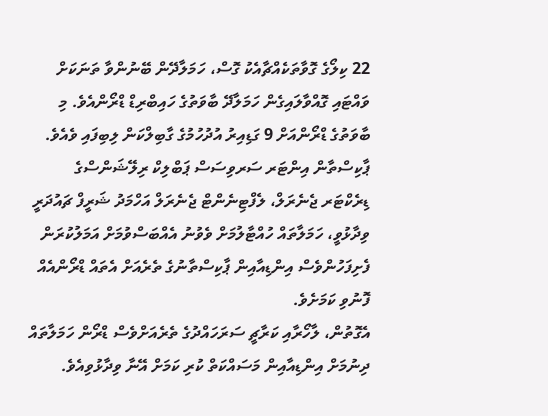22 ކިލޯގެ ގޮވާތަކެއްޗާއެކު ގޮސް، ހަމަލާދޭން ބޭނުންވާ ތަނަކަށް ވައްޓައި ގޮއްވާލައިގެން ހަމަލާދޭ ބާވަތުގެ ހައިބްރިޑް ޑްރޯންއެވެ. މި ބާވަތުގެ ޑްރޯންއަށް 9 ގަޑިއިރު އުދުހުމުގެ ގާބިލްކަން ލިބިފައި ވެއެވެ.
ޕާކިސްތާން އިންޓަރ ސަރވިސަސް ޕަބްލިކް ރިލޭޝަންސްގެ ޑިރެކްޓަރ ޖެނެރަލް، ލެފްޓިނެންޓް ޖެނެރަލް އަހްމަދު ޝަރީފް ޗައުދަރީ ވިދާޅުވީ، ހަމަލާތައް ހުއްޓާލުމަށް ވެވުނު އެއްބަސްވުމަށް އަމަލުކުރަން ފެށިފަހުންވެސް އިންޑިއާއިން ޕާކިސްތާނުގެ ތެރެއަށް އެތައް ޑްރޯންއެއް ފޮނުވި ކަމަށެވެ.
އެގޮތުން، ލާހޯރާއި ކަރާޗީ ސަރަހައްދުގެ ތެރެއަށްވެސް ޑްރޯން ހަމަލާތައް ދިނުމަށް އިންޑިއާއިން މަސައްކަތް ކުރި ކަމަށް އޭނާ ވިދާޅުވިއެވެ.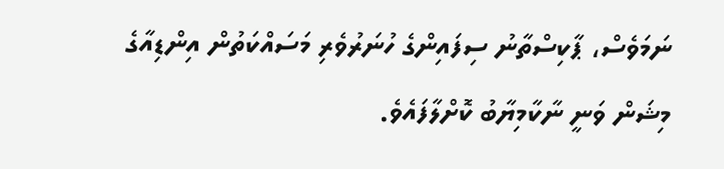ނަމަވެސް، ޕާކިސްތާނު ސިފައިންގެ ހުނަރުވެރި މަސައްކަތުން އިންޑިއާގެ މިޝަން ވަނީ ނާކާމިޔާބު ކޮށްލާފައެވެ.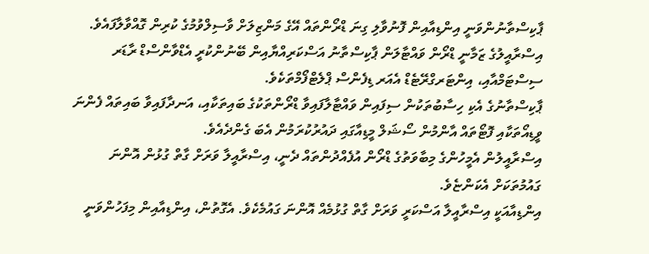ޕާކިސްތާނުންވަނީ އިންޑިއާއިން ފޮނުވާލި ގިނަ ޑްރޯންތައް އޭގެ މަންޒިލަށް ވާސިލްވުމުގެ ކުރިން ގޮއްވާލާފައެވެ.
އިސްރާއީލުގެ ޒަމާނީ ޑްރޯން ވައްޓާލަން ޕާކިސްތާނު އަސްކަރިއްޔާއިން ބޭނުންކުރީ އެޑްވާންސްޑް ރާޑަރ ސިސްޓަމްއާއި، އިންޓަރގްރޭޓެޑް އެއަރ ޑިފެންސް ޕްލެޓްފޯމްތަކެވެ.
ޕާކިސްތާނުގެ އެކި ހިސާބުތަކުން ސިފައިން ވައްޓާލާފައިވާ ޑްރޯންތަކުގެ ބައިތަކާއި، އަނދާފައިވާ ބައިތައް ފެންނަ ވީޑިއޯތަކާއި ފޮޓޯތައް އާންމުން ސޯޝަލް މީޑިއާގައި ދައުރުކުރަމުން އެބަ ގެންދެއެވެ.
އިސްރާއީލުން އެމީހުންގެ މިބާވަތުގެ ޑްރޯން އުފެއްދުންތައް ދެނީ، އިސްރާއީލާ ވަރަށް ގާތް ގުޅުން އޮންނަ ގައުމުތަކަށް އެކަންޏެވެ.
އިންޑިއާއަކީ އިސްރާއީލާ އަސްކަރީ ވަރަށް ގާތް ގުޅުމެއް އޮންނަ ގައުމެކެވެ. އެގޮތުން، އިންޑިއާއިން މިފަހުންވަނީ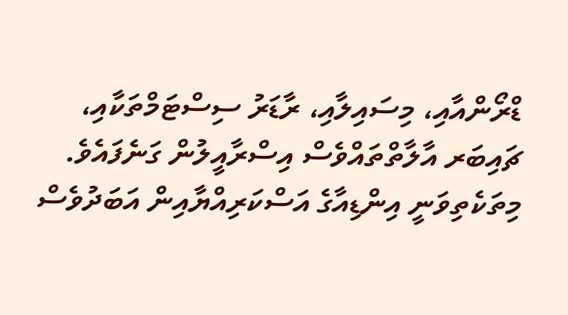ޑްރޯންއާއި، މިސައިލާއި، ރާޑަރު ސިސްޓަމްތަކާއި، ޗައިބަރ އާލާތްތައްވެސް އިސްރާއީލުން ގަނެފައެވެ. މިތަކެތިވަނީ އިންޑިއާގެ އަސްކަރިއްޔާއިން އަބަދުވެސް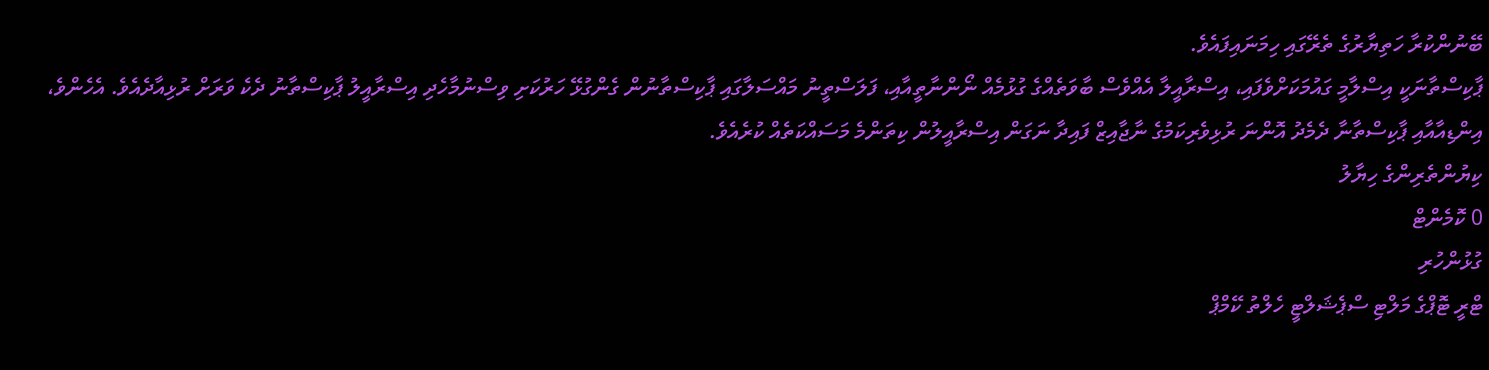ބޭނުންކުރާ ހަތިޔާރުގެ ތެރޭގައި ހިމަނައިފައެވެ.
ޕާކިސްތާނަކީ އިސްލާމީ ގައުމަކަށްވެފައި، އިސްރާއީލާ އެއްވެސް ބާވަތެއްގެ ގުޅުމެއް ނޯންނާތީއާއި، ފަލަސްތީނު މައްސަލާގައި ޕާކިސްތާނުން ގެންގުޅޭ ހަރުކަށި ވިސްނުމާހެދި އިސްރާއީލު ޕާކިސްތާނު ދެކެ ވަރަށް ރުޅިއާދެއެވެ. އެހެންވެ، އިންޑިއާއާއި ޕާކިސްތާނާ ދެމެދު އޮންނަ ރުޅިވެރިކަމުގެ ނާޖާއިޒް ފައިދާ ނަގަން އިސްރާއީލުން ކިތަންމެ މަސައްކަތެއް ކުރެއެވެ.
ކިޔުންތެރިންގެ ހިޔާލު
0 ކޮމެންޓް
ގުޅުންހުރި
ޓްރީ ޓޮޕްގެ މަލްޓި ސްޕެޝަލްޓީ ހެލްތު ކޭމްޕް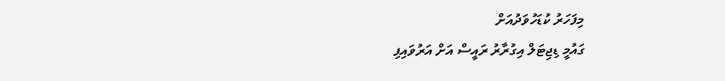މިފަހަރު ކުޑަހުވަދުއަށް
ގައުމީ ޑިޖިޓަލް އިގުރާރު ރައީސް އަށް އަރުވައިފި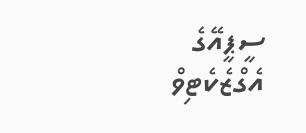ސީޕީއޭގެ އެގްޒެކެޓިވް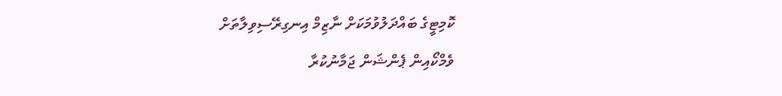ކޮމިޓީގެ ބައްދަލުވުމަކަށް ނާޒިމް އިނގިރޭސިވިލާތަށް
ވެމްކޯއިން ޕެންޝަން ޖަމާނުކުރާ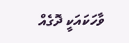ވާހަކައަކީ ދޮގެއް